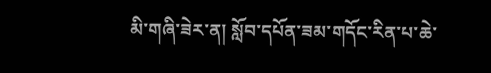མི་གཞི་ཟེར་ན། སློབ་དཔོན་ཟམ་གདོང་རིན་པ་ཆེ་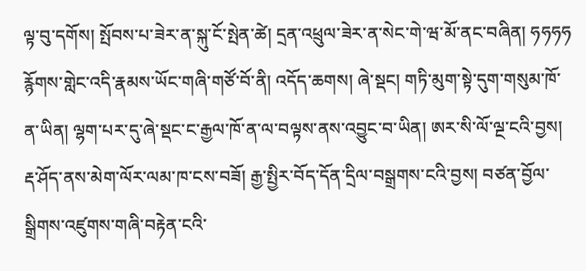ལྟ་བུ་དགོས། སྤོབས་པ་ཟེར་ན་སྐུ་ངོ་སྤེན་ཚེ། དྲན་འཕྲུལ་ཟེར་ན་སེང་གེ་ཝ་མོ་ནང་བཞིན། ཧཧཧཧ
རྙོགས་གླེང་འདི་རྣམས་ཡོང་གཞི་གཙོ་བོ་ནི། འདོད་ཆགས། ཞེ་སྡང། གཏི་མུག་སྟེ་དུག་གསུམ་ཁོ་ན་ཡིན། ལྷག་པར་དུ་ཞེ་སྡང་ང་རྒྱལ་ཁོ་ན་ལ་བལྟས་ནས་འབྱུང་བ་ཡིན། ཨར་སི་ལོ་ལྔ་ངའི་བྱས། རྡ་ཤོད་ནས་མེག་ལོར་ལམ་ཁ་ངས་བཟོ། རྒྱ་སྤྱིར་བོད་དོན་དྲིལ་བསྒྲགས་ངའི་བྱས། བཙན་བྱོལ་སྒྲིགས་འཛུགས་གཞི་བརྟེན་ངའི་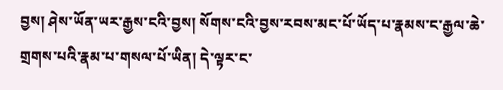བྱས། ཤེས་ཡོན་ཡར་རྒྱས་ངའི་བྱས། སོགས་ངའི་བྱས་རབས་མང་པོ་ཡོད་པ་རྣམས་ང་རྒྱལ་ཆེ་གྲགས་པའི་རྣམ་པ་གསལ་པོ་ཡིན། དེ་ལྟར་ང་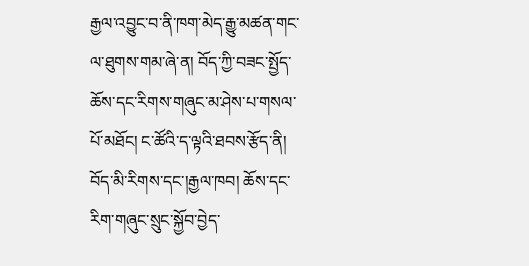རྒྱལ་འབྱུང་བ་ནི་ཁག་མེད་རྒྱུ་མཚན་གང་ལ་ཐུགས་གམ་ཞེ་ན། བོད་ཀྱི་བཟང་སྤྱོད་ཆོས་དང་རིགས་གཞུང་མ་ཤེས་པ་གསལ་པོ་མཐོང། ང་ཚོའི་ད་ལྟའི་ཐབས་རྩོད་ནི། བོད་མི་རིགས་དང་།རྒྱལ་ཁབ། ཆོས་དང་རིག་གཞུང་སྲུང་སྐྱོབ་བྱེད་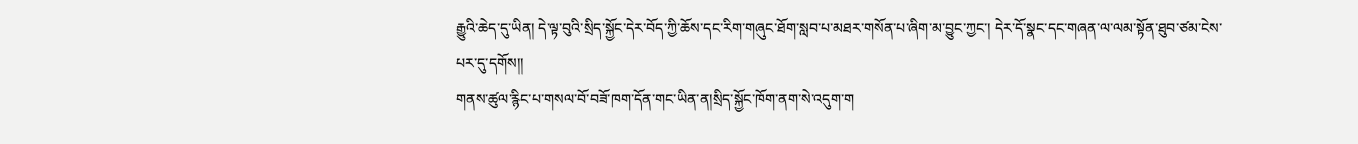རྒྱུའི་ཆེད་དུ་ཡིན། དེ་ལྟ་བུའི་སྲིད་སྐྱོང་དེར་བོད་ཀྱི་ཆོས་དང་རིག་གཞུང་ཐོག་སླབ་པ་མཐར་གསོན་པ་ཞིག་མ་བྱུང་ཀྱང་། དེར་དོ་སྣང་དང་གཞན་ལ་ལམ་སྟོན་ཐུབ་ཙམ་ངེས་པར་དུ་དགོས།།
གནས་ཚུལ་རྙིང་པ་གསལ་བོ་བཟོ་ཁག་དོན་གང་ཡིན་ན།སྲིད་སྐྱོང་ཁོག་ནག་སེ་འདུག་ག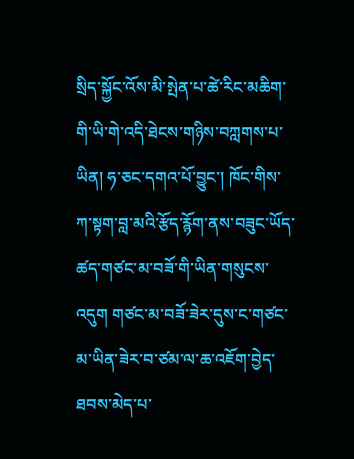སྲིད་སྐྱོང་འོས་མི་སྤེན་པ་ཚེ་རིང་མཆིག་གི་ཡི་གེ་འདི་ཐེངས་གཉིས་བཀླགས་པ་ཡིན། ཧ་ཅང་དགའ་པོ་བྱུང་། ཁོང་གིས་ཀ་སྟག་བླ་མའི་རྩོད་རྙོག་ནས་བཟུང་ཡོད་ཚད་གཙང་མ་བཟོ་གི་ཡིན་གསུངས་འདུག གཙང་མ་བཟོ་ཟེར་དུས་ང་གཙང་མ་ཡིན་ཟེར་བ་ཙམ་ལ་ཆ་འཇོག་བྱེད་ཐབས་མེད་པ་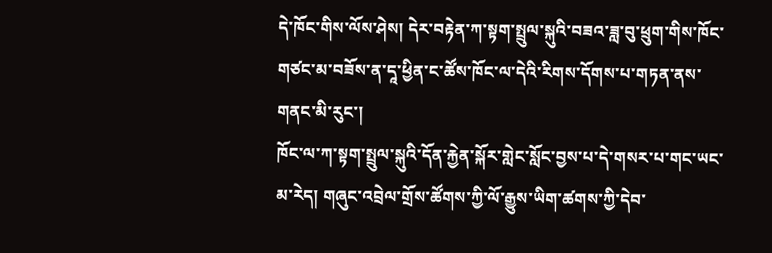དེ་ཁོང་གིས་ལོས་ཤེས། དེར་བརྟེན་ཀ་སྟག་སྤྲུལ་སྐུའི་བཟའ་ཟླ་བུ་ཕྲུག་གིས་ཁོང་གཙང་མ་བཟོས་ན་དཱ་ཕྱིན་ང་ཚོས་ཁོང་ལ་དེའི་རིགས་དོགས་པ་གཏན་ནས་གནང་མི་རུང་།
ཁོང་ལ་ཀ་སྟག་སྤྲུལ་སྐུའི་དོན་རྐྱེན་སྐོར་གླེང་སློང་བྱས་པ་དེ་གསར་པ་གང་ཡང་མ་རེད། གཞུང་འབྲེལ་གྲོས་ཚོགས་ཀྱི་ལོ་རྒྱུས་ཡིག་ཚགས་ཀྱི་དེབ་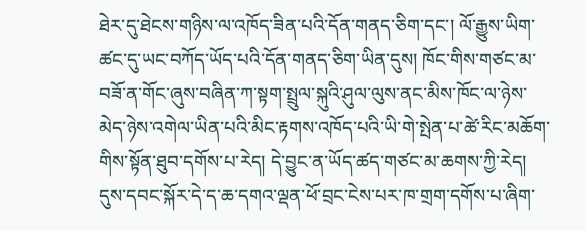ཐེར་དུ་ཐེངས་གཉིས་ལ་འཁོད་ཟིན་པའི་དོན་གནད་ཅིག་དང་། ལོ་རྒྱུས་ཡིག་ཚང་དུ་ཡང་བཀོད་ཡོད་པའི་དོན་གནད་ཅིག་ཡིན་དུས། ཁོང་གིས་གཙང་མ་བཟོ་ན་གོང་ཞུས་བཞིན་ཀ་སྟག་སྤྲུལ་སྐུའི་ཤུལ་ལུས་ནང་མིས་ཁོང་ལ་ཉེས་མེད་ཉེས་འགེལ་ཡིན་པའི་མིང་རྟགས་འཁོད་པའི་ཡི་གེ་སྤེན་པ་ཚེ་རིང་མཆོག་གིས་སྟོན་ཐུབ་དགོས་པ་རེད། དེ་བྱུང་ན་ཡོད་ཚད་གཙང་མ་ཆགས་ཀྱི་རེད།
དུས་དབང་སྐོར་དེ་ད་ཆ་དགའ་ལྡན་ཕོ་བྲང་ངེས་པར་ཁ་གྲག་དགོས་པ་ཞིག་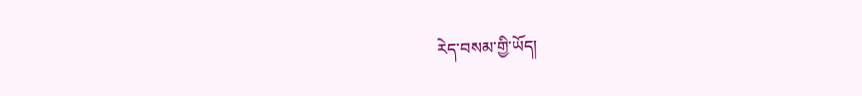རེད་བསམ་གྱི་ཡོད།